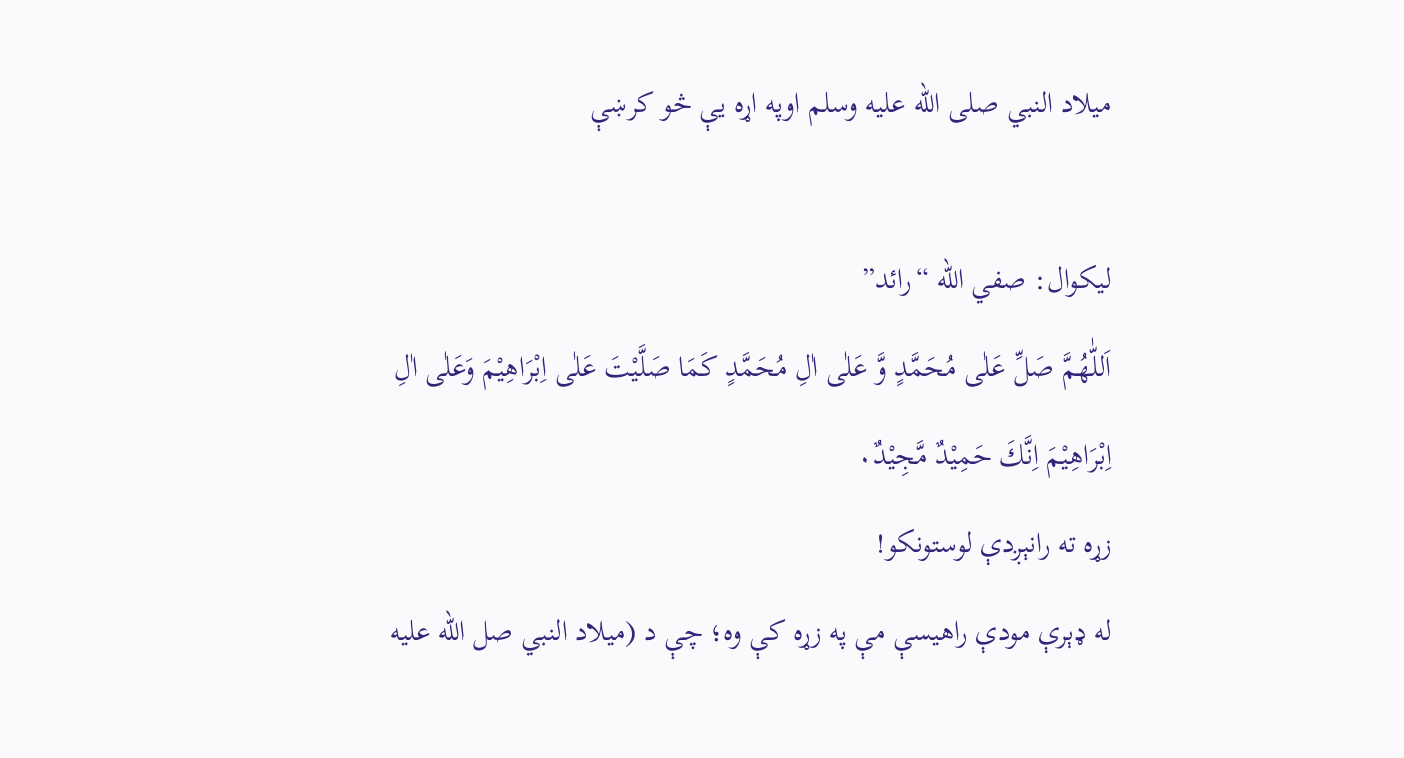میلاد النبي صلی الله علیه وسلم اوپه اړه یې څو کرښې

لیکوال: صفي الله “رائد”
اَللّٰهُمَّ صَلِّ عَلٰى مُحَمَّدٍ وَّ عَلٰى اٰلِ مُحَمَّدٍ كَمَا صَلَّيْتَ عَلٰى اِبْرَاهِيْمَ وَعَلٰى اٰلِ اِبْرَاهِيْمَ اِنَّكَ حَمِيْدٌ مَّجِيْدٌ٠
زړه ته رانېږدې لوستونکو!
له ډېرې مودې راهیسې مې په زړه کې وه؛ چې د (میلاد النبي صل الله علیه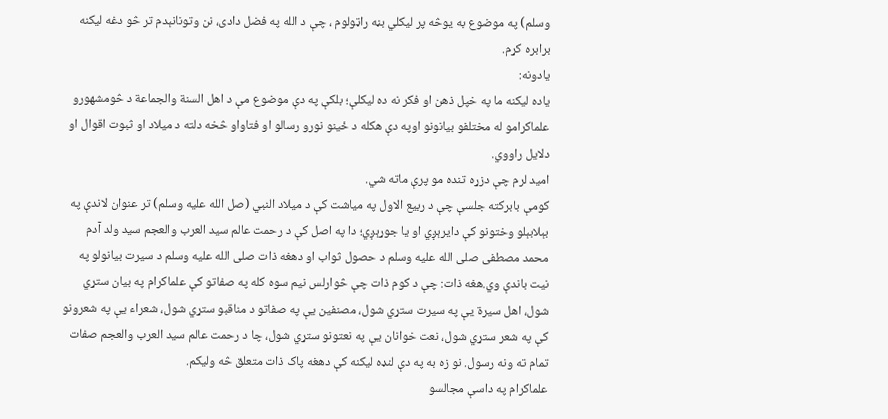وسلم) په موضوع به یوڅه پر لیکلي بڼه راټولوم ، چې د الله په فضل دادی، نن وتونانېدم تر څو دغه لیکنه برابره کړم.
یادونه:
یاده لیکنه ما په خپل ذهن او فکر نه ده لیکلې؛ بلکې په دې موضوع مې د اهل السنة والجماعة د څومشهورو علماکرامو له مختلفو بیانونو اوپه دې هکله د ځینو نورو رسالو او فتاواو څخه دلته د میلاد او ثبوت اقوال او دلایل راووي.
امید لرم چې دزړه تنده مو پرې ماته شي.
کومې بابرکته جلسې چې د ربیع الاول په میاشت کې د میلاد النبي (صل الله علیه وسلم) تر عنوان لاندې په بېلابېلو وختونو کې دایرېږي او یا جوړېږي؛ دا په اصل کې د رحمت عالم سید العرب والعجم سید ولد آدم محمد مصطفی صلی الله علیه وسلم د حصول ثواب او دهغه ذات صلی الله علیه وسلم د سیرت بیانولو په نیت باندې وي.هغه ذات: چې د کوم ذات چې څوارلس نیم سوه کله په صفاتو کې علماکرام په بیان ستړي شول، اهل سیرة یې په سیرت ستړي شول، مصنفین یې په صفاتو د مناقبو ستړي شول، شعراء یې په شعرونو کې په شعر ستړي شول، نعت خوانان یې په نعتونو ستړي شول، چا د رحمت عالم سید العرب والعجم صفات تمام ته ونه رسول. نو زه به په دې لنډه لیکنه کې دهغه پاک ذات متعلق څه ولیکم.
علماکرام په داسې مجالسو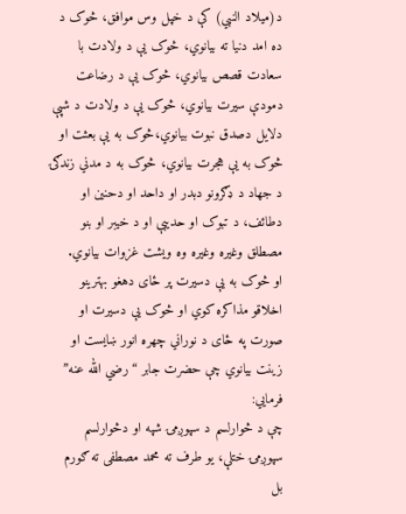د(میلاد النبي) کې د خپل وس موافق، څوک د ده امد دنیا ته بیانوي، څوک یې د ولادت با سعادت قصص بیانوي، څوک یې د رضاعت دمودې سیرت بیانوي، څوک یې د ولادت د شپې دلایل دصدق نبوت بیانوي،څوک به يې بعثت او څوک به یې هجرت بیانوي، څوک به د مدني زندګۍ د جهاد د ډګرونو دبدر او داحد او دحنین او دطائف، د تبوک او حدیبې او د خیبر او بنو مصطلق وغیره وغیره وه ویشت غزوات بیانوي.
او څوک به یې دسیرت پر ځای دهغو بهترینو اخلاقو مذاکره کوي او څوک یې دسیرت او صورت په ځای د نوراني چهره انور ښایست او زینت بیانوي چې حضرت جابر “رضي الله عنه” فرمایي:
چې د څوارلسم د سپوږمۍ شپه او دڅوارلسم سپوږمۍ ختلې، یو طرف ته محمد مصطفی ته ګورم بل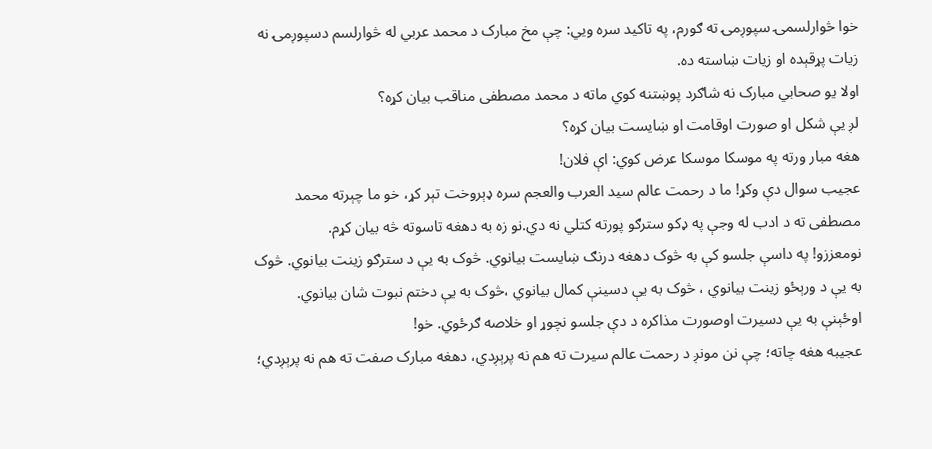خوا څوارلسمۍ سپوږمۍ ته ګورم، په تاکید سره ویي: چې مخ مبارک د محمد عربي له څوارلسم دسپوږمۍ نه زیات پړقېده او زیات ښاسته ده.
اولا یو صحابي مبارک نه شاګرد پوښتنه کوي ماته د محمد مصطفی مناقب بیان کړه؟
لږ یې شکل او صورت اوقامت او ښایست بیان کړه؟
هغه مبار ورته په موسکا موسکا عرض کوي: اې فلان!
عجیب سوال دې وکړ! ما د رحمت عالم سید العرب والعجم سره ډېروخت تېر کړ، خو ما چېرته محمد مصطفی ته د ادب له وجې په ډکو سترګو پورته کتلي نه دي.نو زه به دهغه تاسوته څه بیان کړم.
نومعززو! په داسې جلسو کې به څوک دهغه درنګ ښایست بیانوي. څوک به یې د سترګو زینت بیانوي. څوک به یې د ورېځو زینت بیانوي ، څوک به یې دسینې کمال بیانوي ،څوک به یې دختم نبوت شان بیانوي.
اوځېنې به یې دسیرت اوصورت مذاکره د دې جلسو نچوړ او خلاصه ګرځوي. خو!
عجیبه هغه چاته؛ چې نن مونږ د رحمت عالم سیرت ته هم نه پرېږدي، دهغه مبارک صفت ته هم نه پرېږدي؛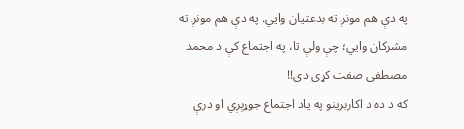په دې هم مونږ ته بدعتیان وايي. په دې هم مونږ ته مشرکان وایي؛ چې ولې تا، په اجتماع کې د محمد مصطفی صفت کړی دی!!
که د ده د اکاربرینو په یاد اجتماع جوړېږي او درې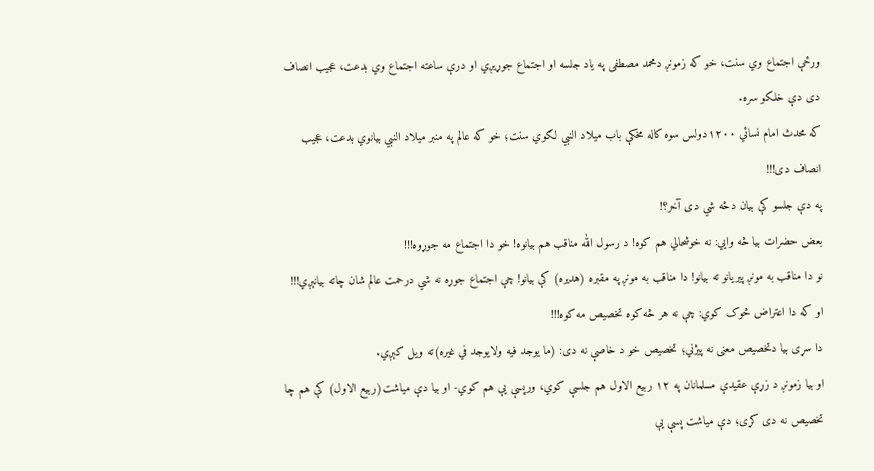ورځې اجتماع وي سنت، خو که زمونږ دمحمد مصطفی په یاد جلسه او اجتماع جوړیږي او درې ساعته اجتماع وي بدعت، عجیب انصاف دی دې خلکو سره.
که محدث امام نسائي ۱۲۰۰دولس سوه کاله مخکې باب میلاد النبي لګوي سنت؛ خو که عالم په منبر میلاد النبي بیانوي بدعت، عجیب انصاف دی!!!
په دې جلسو کې بیان دڅه شي دی آخر؟!
بعض حضرات بیا څه وايي: نه خوشحالي هم کوه! د رسول الله مناقب هم بیانوه! خو دا اجتماع مه جوړوه!!!
نو دا مناقب به مونږ پیریانو ته بیانو! دا مناقب به مونږ په مقبره (هدیره) کې بیانو! چې اجتماع جوړه نه شي درحمت عالم شان چاته بیانېږي!!!
او که دا اعتراض څوک کوي: چې نه هر څه کوه تخصیص مه کوه!!!
دا سړی بیا دتخصیص معنی نه پیژني؛ تخصیص خو د خاصې نه دی: (ما یوجد فیه ولایوجد في غیره)ته ویل کېږي.
او بیا زمونږ د زړې عقیدې مسلمانان په ۱۲ ربیع الاول هم جلسې کوي، ورپسې یې هم کوي- او بیا دې میاشت(ربیع الاول) کې هم چا تخصیص نه دی کړی؛ دې میاشت پسې یې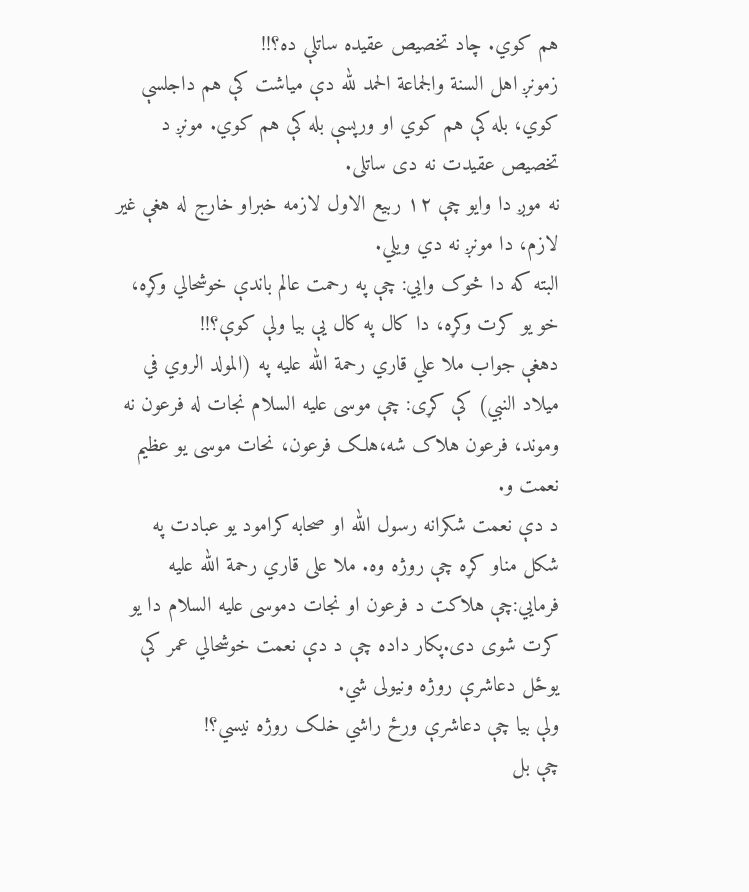هم کوي. چاد تخصیص عقیده ساتلې ده؟!!
زمونږ اهل السنة والجماعة الحمد لله دې میاشت کې هم داجلسې کوي، بله کې هم کوي او ورپسې بله کې هم کوي. مونږ د تخصیص عقیدت نه دی ساتلی.
نه موږ دا وایو چې ۱۲ ربیع الاول لازمه خبراو خارج له هغې غیر لازم، دا مونږ نه دي ویلي.
البته که دا څوک وايي: چې په رحمت عالم باندې خوشحالي وکړه، خو یو کرت وکړه، دا کال په کال یې بیا ولې کوې؟!!
دهغې جواب ملا علي قاري رحمة الله علیه په (المولد الروي في میلاد النبي) کې کړی: چې موسی علیه السلام نجات له فرعون نه وموند، فرعون هلاک شه،هلک فرعون، نحات موسی یو عظیم نعمت و.
د دې نعمت شکرانه رسول الله او صحابه کرامود یو عبادت په شکل مناو کړه چې روژه وه. ملا علی قاري رحمة الله علیه فرمايي:چې هلاکت د فرعون او نجات دموسی علیه السلام دا یو کرت شوی دی.پکار داده چې د دې نعمت خوشحالي عمر کې یوځل دعاشرې روژه ونیولی شي.
ولې بیا چې دعاشرې ورځ راشي خلک روژه نیسي؟!
چې بل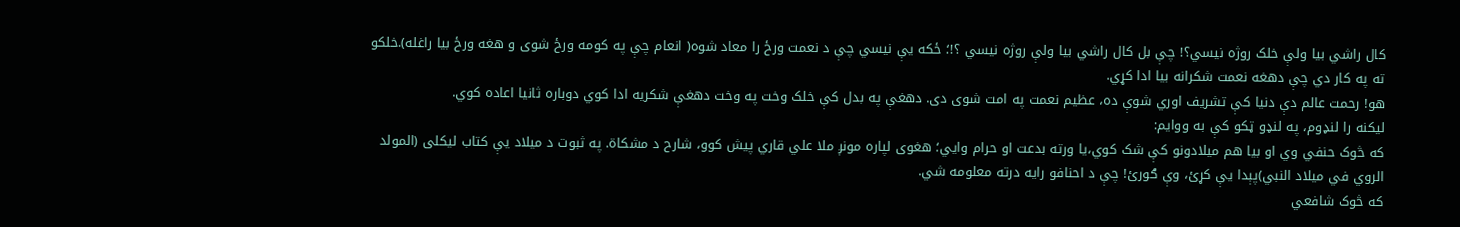کال راشي بیا ولې خلک روژه نیسي؟! چې بل کال راشي بیا ولې روژه نیسي ؟!؛ ځکه یې نیسي چې د نعمت ورځ را معاد شوه( انعام چې په کومه ورځ شوی و هغه ورځ بیا راغله).خلکو ته په کار دي چې دهغه نعمت شکرانه بیا ادا کړي.
هو! رحمت عالم دې دنیا کې تشریف اوري شوې ده، عظیم نعمت په امت شوی دی. دهغې په بدل کې خلک وخت په وخت دهغې شکریه ادا کوي دوباره ثانیا اعاده کوي.
لیکنه را لنډوم، په لنډو ټکو کې به ووایم:
که څوک حنفي وي او بیا هم میلادونو کې شک کوي،یا ورته بدعت او حرام وایي؛ هغوی لپاره مونږ ملا علي قاري پیش کوو، شارح د مشکاة. په ثبوت د میلاد یې کتاب لیکلی (المولد الروي في میلاد النبي)پېدا یې کړئ، وې ګورئ! چې د احنافو رایه درته معلومه شي.
که څوک شافعي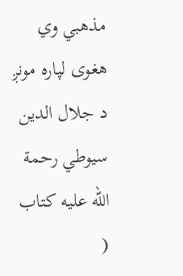مذهبي وي هغوی لپاره مونږ د جلال الدین سیوطي رحمة الله علیه کتاب (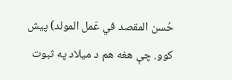حُسن المقصد في عَمل المولد) پیش کوو. چې هغه هم د میلاد په ثبوت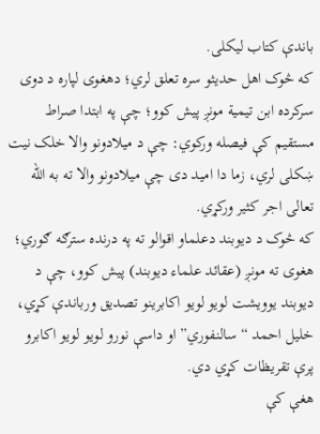باندې کتاب لیکلی.
که څوک اهل حدیثو سره تعلق لري؛ دهغوی لپاره د دوی سرکرده ابن تیمیة مونږ پیش کوو؛ چې په ابتدا صراط مستقیم کې فیصله ورکوي: چې د میلادونو والا خلک نیت ښکلی لري، زما دا امید دی چې میلادونو والا ته به الله تعالی اجر کثیر ورکړي.
که څوک د دیوبند دعلماو اقوالو ته په درنده سترګه ګوري؛ هغوی ته مونږ (عقائد علماء دیوبند) پیش کوو، چې د دیوبند یوویشت لویو لویو اکابرینو تصدیق ورباندې کړي، خلیل احمد “سالنفوري” او داسې نورو لویو لویو اکابرو پرې تقریظات کړي دي.
هغې کې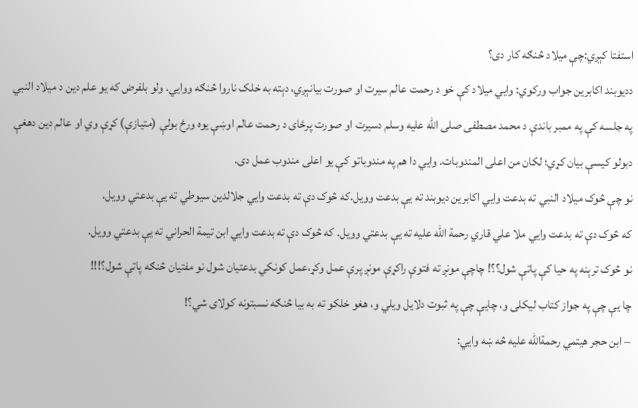استفتا کېږي:چې میلاد څنګه کار دی؟
ددیوبند اکابرین جواب ورکوي: وایي میلاد کې خو د رحمت عالم سیرت او صورت بیانېږي، دېته به خلک ناروا څنګه ووایي. ولو بلفرض که یو علم دین د میلاد النبي په جلسه کې په ممبر باندې د محمد مصطفی صلی الله علیه وسلم دسیرت او صورت پرځای د رحمت عالم اوښې یوه ورځ بولې (متیازې) کړې وي او عالم دین دهغې دبولو کیسې بیان کړي؛ لکان من اعلی المندوبات. وایي دا هم په مندوباتو کې یو اعلی مندوب عمل دی.
نو چې څوک میلاد النبي ته بدعت وایي اکابرین دیوبند ته یې بدعت وویل.که څوک دې ته بدعت وایي جلالدین سیوطي ته یې بدعتي وویل.
که څوک دې ته بدعت وایي ملا علي قاري رحمة الله علیه ته یې بدعتي وویل. که څوک دې ته بدعت وایي ابن تیمة الحراني ته یې بدعتي وويل.
نو څوک ترېنه په حیا کې پاتې شول؟؟! چاچې مونږ ته فتوې راکړې مونږ پرې عمل وکړ،عمل کونکي بدعتیان شول نو مفتیان څنګه پاتې شول؟!!!
چا یې چې په جواز کتاب لیکلی و، چایې چې په ثبوت دلایل ویلي و، هغو خلکو ته به بیا څنګه نسبتونه کولای شي؟!
– ابن حجر هیتمي رحمةالله علیه څه ښه وایي: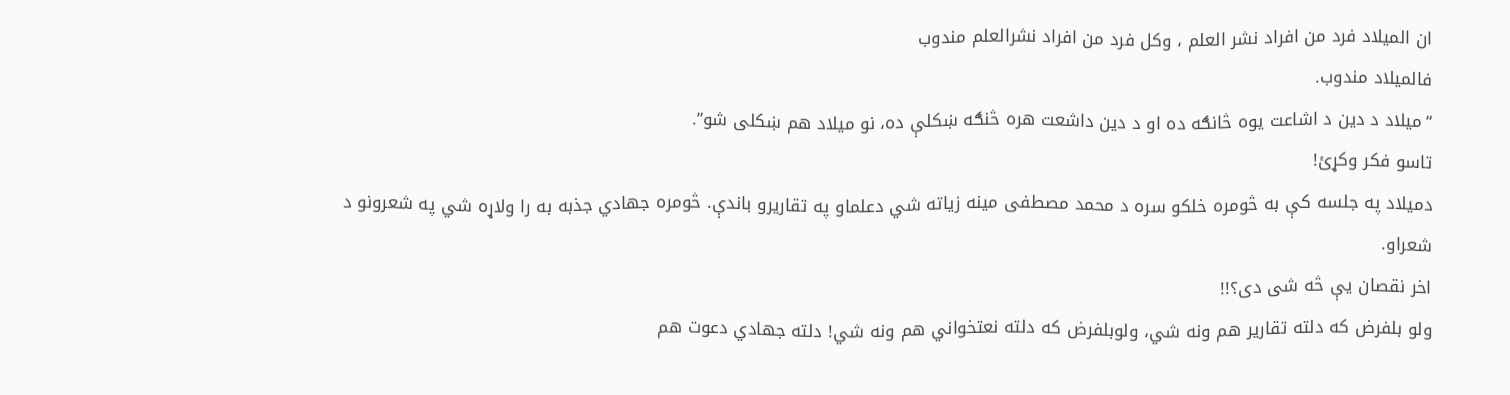ان المیلاد فرد من افراد نشر العلم ، وکل فرد من افراد نشرالعلم مندوب
فالمیلاد مندوب.
“میلاد د دین د اشاعت یوه څانګه ده او د دین داشعت هره څنګه ښکلې ده، نو میلاد هم ښکلی شو”.
تاسو فکر وکړئ!
دمیلاد په جلسه کې به څومره خلکو سره د محمد مصطفی مینه زیاته شي دعلماو په تقاریرو باندې. څومره جهادي جذبه به را ولاړه شي په شعرونو د شعراو.
اخر نقصان یې څه شی دی؟!!
ولو بلفرض که دلته تقاریر هم ونه شي، ولوبلفرض که دلته نعتخواني هم ونه شي! دلته جهادي دعوت هم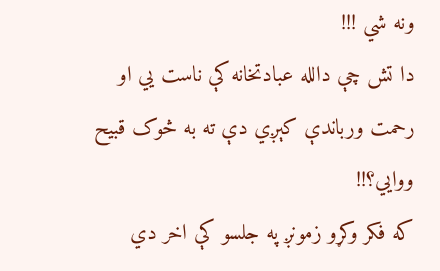ونه شي !!!
دا تش چې دالله عبادتخانه کې ناست یي او رحمت ورباندې کېږي دې ته به څوک قبیح ووايي؟!!
که فکر وکړو زمونږ په جلسو کې اخر دي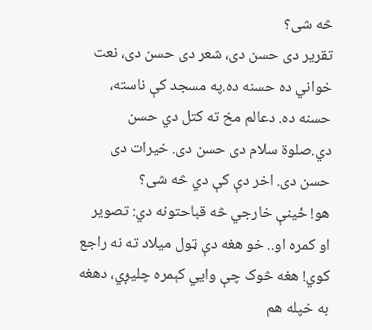څه شی؟
تقریر دی حسن دی، شعر دی حسن دی، نعت خواني ده حسنه ده.په مسجد کې ناسته، حسنه ده. دعالم مخ ته کتل دي حسن دي.صلوة سلام دی حسن دی. خیرات دی حسن دی. اخر دې کې دي څه شی؟
هو! ځینې خارجي څه قباحتونه دي: تصویر او کمره او.. خو هغه دې ټول میلاد ته نه راجع کوي! هغه څوک چې وایي کېمره چلیږي، دهغه به خپله هم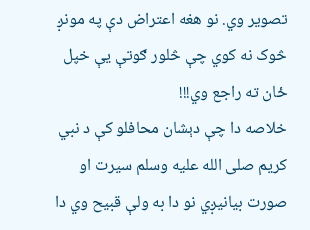تصویر وي. نو هغه اعتراض دې په مونږ څوک نه کوي چې څلور ګوتې یې خپل ځان ته راجع وي!!!
خلاصه دا چې دېشان محافلو کې د نبي کریم صلی الله علیه وسلم سیرت او صورت بیانیږي نو دا به ولې قبیح وي دا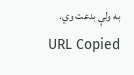به ولې بدعت وي.
URL Copied